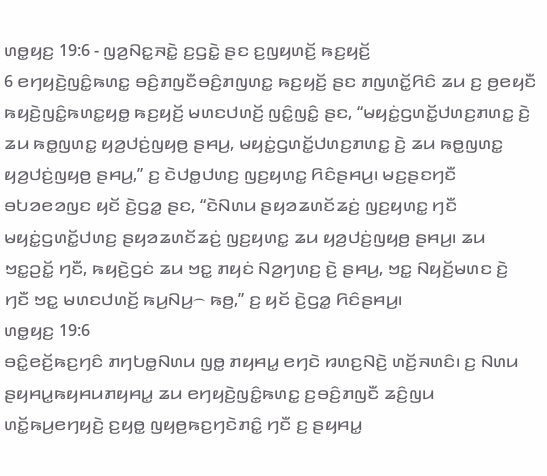ꤛꤥ꤭ꤟꤢ꤬ 19:6 - ꤜꤤ꤬ꤡꤢ꤭ꤏꤢꤧ꤭ ꤢ꤬ꤞꤢꤧ꤭ ꤔꤢ ꤢ꤬ꤜꤟꤛꤢꤩ꤬ ꤒꤢ꤬ꤟꤢꤩ꤬
6 ꤕꤚꤟꤢꤧ꤬ꤜꤢꤨ꤭ꤒꤛꤢ꤭ ꤋꤢꤨ꤬ꤊꤜꤢꤪꤋꤢꤨ꤬ꤊꤜꤛꤢ꤭ ꤒꤢ꤬ꤟꤢꤩ꤬ ꤔꤢ ꤊꤜꤛꤢꤩ꤭ꤖꤢꤨ ꤘꤣ ꤢ꤬ ꤥ꤬ꤕꤟꤢꤪ ꤒꤟꤢꤧ꤬ꤜꤢꤨ꤭ꤒꤛꤢ꤭ꤟꤥ꤭ ꤒꤢ꤬ꤟꤢꤩ꤬ ꤗꤛꤢꤓꤛꤢꤩ꤬ ꤜꤢꤨ꤭ꤜꤢꤨ꤭ ꤔꤢ, “ꤗꤟꤢꤦ꤭ꤞꤛꤢꤩ꤭ꤓꤛꤢ꤬ꤊꤛꤢ꤭ ꤢꤧ꤬ ꤘꤣ ꤒꤥ꤭ꤜꤛꤢ꤭ ꤟꤤ꤬ꤓꤢꤦ꤬ꤜꤟꤥ꤬ ꤔꤌꤣ꤬, ꤗꤟꤢꤦ꤭ꤞꤛꤢꤩ꤭ꤓꤛꤢ꤬ꤊꤛꤢ꤭ ꤢꤧ꤬ ꤘꤣ ꤒꤥ꤭ꤜꤛꤢ꤭ ꤟꤤ꤬ꤓꤢꤦ꤬ꤜꤟꤥ꤬ ꤔꤌꤣ꤬,” ꤢ꤬ ꤢꤧꤓꤥ꤭ꤓꤛꤢ꤬ ꤜꤢ꤬ꤟꤛꤢ꤭ ꤖꤢꤨꤔꤌꤣ꤬꤯ ꤗꤢ꤬ꤔꤢꤚꤢꤪ ꤋꤝꤤꤕꤤꤜꤢ ꤟꤢꤩ ꤢꤧ꤬ꤞꤤ꤭ ꤔꤢ, “ꤢꤧꤡꤛꤣ ꤔꤟꤤꤘꤛꤢꤩꤘꤢꤦ꤬ ꤜꤢ꤬ꤟꤛꤢ꤭ ꤚꤢꤪ ꤗꤟꤢꤦ꤭ꤞꤛꤢꤩ꤭ꤓꤛꤢ꤬ ꤔꤟꤤꤘꤛꤢꤩꤘꤢꤦ꤬ ꤜꤢ꤬ꤟꤛꤢ꤭ ꤘꤣ ꤟꤤ꤬ꤓꤢꤦ꤬ꤜꤟꤥ꤬ ꤔꤌꤣ꤬꤯ ꤘꤣ ꤠꤢ꤭ꤑꤢꤩ꤭ ꤚꤢꤪ, ꤒꤟꤢꤧ꤬ꤞꤢꤦ ꤘꤣ ꤠꤢ꤭ ꤊꤟꤢꤦ ꤡꤤ꤬ꤚꤛꤢ꤬ ꤢꤧ꤬ ꤔꤌꤣ꤬, ꤠꤢ꤭ ꤡꤟꤢꤩ꤬ꤗꤛꤢ ꤢꤧ꤬ ꤚꤢꤪ ꤠꤢ꤭ ꤗꤛꤢꤓꤛꤢꤩ꤬ ꤒꤣ꤬ꤡꤣ꤬꤮ ꤒꤥ꤬,” ꤢ꤬ ꤟꤢꤩ ꤢꤧ꤬ꤞꤤ꤭ ꤖꤢꤨꤔꤌꤣ꤬꤯
ꤛꤥ꤭ꤟꤢ꤬ 19:6
ꤋꤢꤨ꤭ꤕꤢꤩ꤬ꤒꤢ꤬ꤚꤢꤨ ꤊꤚꤝꤥ꤭ꤡꤛꤣ ꤜꤥ꤭ ꤊꤟꤌꤣ꤭ ꤕꤚꤢꤧ ꤙꤛꤢ꤬ꤡꤢꤧ꤬ ꤛꤢꤩ꤬ꤏꤛꤢꤨ꤯ ꤢ꤬ ꤡꤛꤣ ꤔꤟꤌꤣ꤭ꤒꤟꤌꤣꤊꤟꤌꤣ꤭ ꤘꤣ ꤕꤚꤟꤢꤧ꤬ꤜꤢꤨ꤭ꤒꤛꤢ꤭ ꤢ꤬ꤋꤢꤨ꤬ꤊꤜꤢꤪ ꤘꤢꤨ꤬ꤜꤣ ꤛꤢꤩ꤭ꤒꤣ꤬ꤕꤚꤟꤢꤧ꤬ ꤢ꤬ꤟꤥ꤭ ꤜꤟꤥ꤬ꤒꤢ꤬ꤚꤢꤧꤊꤢꤨ꤭ ꤚꤢꤪ ꤢ꤬ ꤔꤟꤌꤣ꤭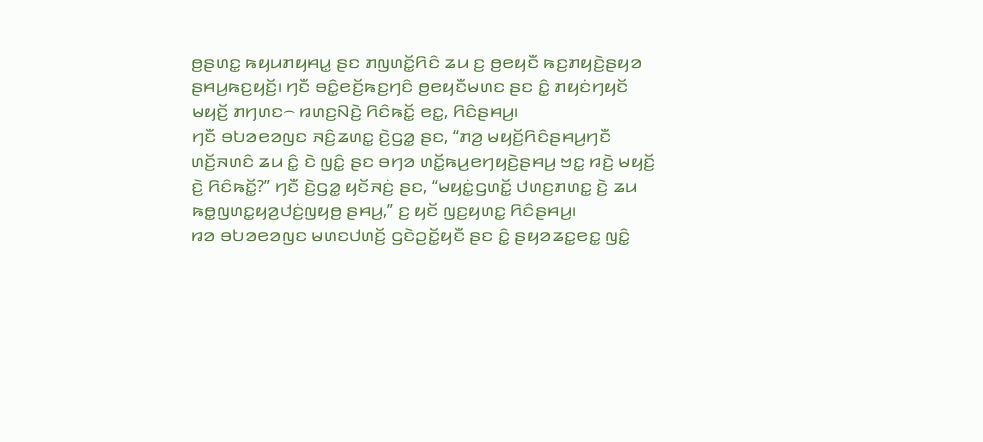ꤥ꤬ꤔꤛꤢ꤭ ꤒꤟꤣꤊꤟꤌꤣ꤭ ꤔꤢ ꤊꤜꤛꤢꤩ꤭ꤖꤢꤨ ꤘꤣ ꤢ꤬ ꤥ꤬ꤕꤟꤢꤪ ꤒꤢ꤬ꤊꤟꤢꤧ꤬ꤔꤟꤤ ꤔꤌꤣ꤬ꤒꤢ꤬ꤟꤢꤩ꤬꤯ ꤚꤢꤪ ꤋꤢꤨ꤭ꤕꤢꤩ꤬ꤒꤢ꤬ꤚꤢꤨ ꤥ꤬ꤕꤟꤢꤪꤗꤛꤢ ꤔꤢ ꤢꤨ꤭ ꤊꤟꤢꤦꤚꤟꤢꤩ ꤗꤟꤢꤩ꤬ ꤊꤚꤛꤢ꤮ ꤙꤛꤢ꤬ꤡꤢꤧ꤬ ꤖꤢꤨꤒꤢꤩ꤭ ꤕꤢ꤭, ꤖꤢꤨꤔꤌꤣ꤬꤯
ꤚꤢꤪ ꤋꤝꤤꤕꤤꤜꤢ ꤏꤢꤨ꤬ꤘꤛꤢ꤭ ꤢꤧ꤬ꤞꤤ꤭ ꤔꤢ, “ꤊꤤ꤬ ꤗꤟꤢꤩ꤬ꤖꤢꤨꤔꤌꤣ꤬ꤚꤢꤪ ꤛꤢꤩ꤬ꤏꤛꤢꤨ ꤘꤣ ꤢꤨ꤭ ꤢꤧ ꤜꤢꤨ꤭ ꤔꤢ ꤋꤚꤤ ꤛꤢꤩ꤭ꤒꤣ꤬ꤕꤚꤟꤢꤧ꤬ꤔꤌꤣ꤬ ꤠꤢ꤭ ꤙꤢꤧ꤬ ꤗꤟꤢꤩ꤬ ꤢꤧ꤬ ꤖꤢꤨꤒꤢꤩ꤭?” ꤚꤢꤪ ꤢꤧ꤬ꤞꤤ꤭ ꤟꤢꤩꤏꤢꤦ꤬ ꤔꤢ, “ꤗꤟꤢꤦ꤭ꤞꤛꤢꤩ꤭ ꤓꤛꤢ꤬ꤊꤛꤢ꤭ ꤢꤧ꤬ ꤘꤣ ꤒꤥ꤭ꤜꤛꤢ꤭ꤟꤤ꤬ꤓꤢꤦ꤬ꤜꤟꤥ꤬ ꤔꤌꤣ꤬,” ꤢ꤬ ꤟꤢꤩ ꤜꤢ꤬ꤟꤛꤢ꤭ ꤖꤢꤨꤔꤌꤣ꤬꤯
ꤙꤤ ꤋꤝꤤꤕꤤꤜꤢ ꤗꤛꤢꤓꤛꤢꤩ꤬ ꤞꤢꤧꤑꤢꤩ꤭ꤟꤢꤪ ꤔꤢ ꤢꤨ꤭ ꤔꤟꤤꤘꤢ꤭ꤕꤢ꤭ ꤜꤢꤨ꤭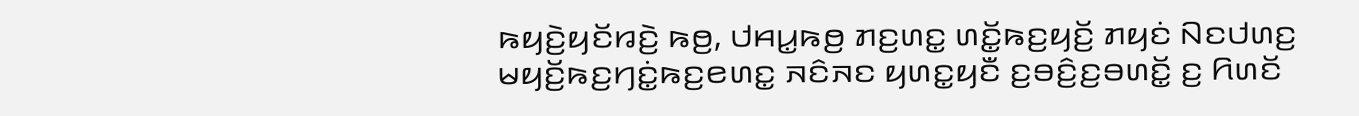ꤒꤟꤢꤧ꤬ꤟꤢꤩꤙꤢꤧ꤬ ꤒꤥ꤬, ꤓꤌꤣ꤭ꤒꤥ꤬ ꤊꤢ꤬ꤛꤢ꤭ ꤛꤢꤩ꤭ꤒꤢ꤬ꤟꤢꤩ꤬ ꤊꤟꤢꤦ ꤡꤢꤓꤛꤢ꤬ ꤗꤟꤢꤩ꤬ꤒꤢ꤬ꤚꤢꤦ꤭ꤒꤢ꤬ꤕꤛꤢ꤭ ꤏꤢꤨꤏꤢ ꤟꤛꤢ꤭ꤟꤢꤪ ꤢ꤬ꤋꤢꤨ꤬ꤢ꤬ꤋꤛꤢꤩ꤭ ꤢ꤬ ꤖꤛꤢꤩ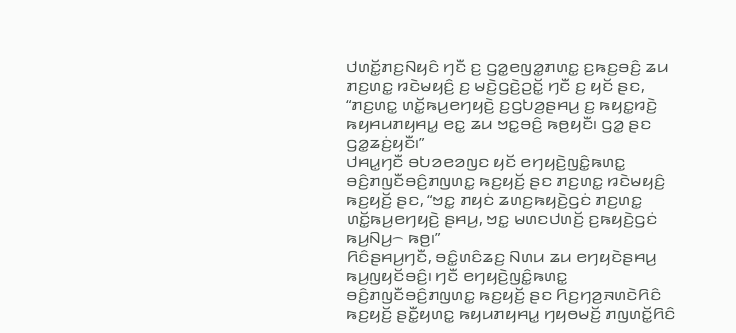ꤓꤛꤢꤩ꤭ꤊꤢ꤬ꤡꤟꤢꤨ ꤚꤢꤪ ꤢ꤬ ꤞꤤ꤭ꤕꤜꤤ꤭ꤊꤛꤢ꤭ ꤢ꤬ꤒꤢ꤬ꤋꤢꤨ꤬ ꤘꤣ ꤊꤢ꤬ꤛꤢ꤭ ꤙꤢꤧꤗꤟꤢꤨ꤬ ꤢ꤬ ꤗꤢꤧ꤬ꤞꤢꤧ꤬ꤑꤢꤩ꤭ ꤚꤢꤪ ꤢ꤬ ꤟꤢꤩ ꤔꤢ, “ꤊꤢ꤬ꤛꤢ꤭ ꤛꤢꤩ꤭ꤒꤣ꤬ꤕꤚꤟꤢꤧ꤬ ꤢ꤬ꤞꤝꤤ꤬ꤔꤌꤣ꤬ ꤢ꤬ ꤒꤟꤢ꤭ꤙꤢꤧ꤬ ꤒꤟꤌꤣꤊꤟꤌꤣ꤭ ꤕꤢ꤭ ꤘꤣ ꤠꤢ꤭ꤋꤢꤨ꤬ ꤒꤥ꤬ꤟꤢꤪ꤯ ꤞꤤ꤭ ꤔꤢ ꤞꤤ꤭ꤘꤢꤦ꤬ꤟꤢꤪ꤯”
ꤓꤌꤣ꤭ꤚꤢꤪ ꤋꤝꤤꤕꤤꤜꤢ ꤟꤢꤩ ꤕꤚꤟꤢꤧ꤬ꤜꤢꤨ꤭ꤒꤛꤢ꤭ ꤋꤢꤨ꤬ꤊꤜꤢꤪꤋꤢꤨ꤬ꤊꤜꤛꤢ꤭ ꤒꤢ꤬ꤟꤢꤩ꤬ ꤔꤢ ꤊꤢ꤬ꤛꤢ꤭ ꤙꤢꤧꤗꤟꤢꤨ꤬ ꤒꤢ꤬ꤟꤢꤩ꤬ ꤔꤢ, “ꤠꤢ꤭ ꤊꤟꤢꤦ ꤘꤛꤢ꤬ꤒꤟꤢꤧ꤬ꤞꤢꤦ ꤊꤢ꤬ꤛꤢ꤭ ꤛꤢꤩ꤭ꤒꤣ꤬ꤕꤚꤟꤢꤧ꤬ ꤔꤌꤣ꤬, ꤠꤢ꤭ ꤗꤛꤢꤓꤛꤢꤩ꤬ ꤢ꤬ꤒꤟꤢꤧ꤬ꤞꤢꤦ ꤒꤣ꤬ꤡꤣ꤬꤮ ꤒꤥ꤬꤯”
ꤖꤢꤨꤔꤌꤣ꤬ꤚꤢꤪ, ꤋꤢꤨ꤭ꤛꤢꤨꤘꤢ꤬ ꤡꤛꤣ ꤘꤣ ꤕꤚꤟꤢꤧꤔꤌꤣ꤬ ꤒꤣ꤬ꤜꤟꤢꤩꤋꤢꤨ꤬꤯ ꤚꤢꤪ ꤕꤚꤟꤢꤧ꤬ꤜꤢꤨ꤭ꤒꤛꤢ꤭ ꤋꤢꤨ꤬ꤊꤜꤢꤪꤋꤢꤨ꤬ꤊꤜꤛꤢ꤭ ꤒꤢ꤬ꤟꤢꤩ꤬ ꤔꤢ ꤖꤢ꤬ꤚꤤ꤬ꤏꤛꤢꤧꤖꤢꤨ ꤒꤢ꤬ꤟꤢꤩ꤬ ꤔꤢꤪ꤭ꤟꤛꤢ꤭ ꤒꤟꤣꤊꤟꤌꤣ꤭ ꤚꤟꤥꤗꤢꤩ꤬ ꤊꤜꤛꤢꤩ꤭ꤖꤢꤨ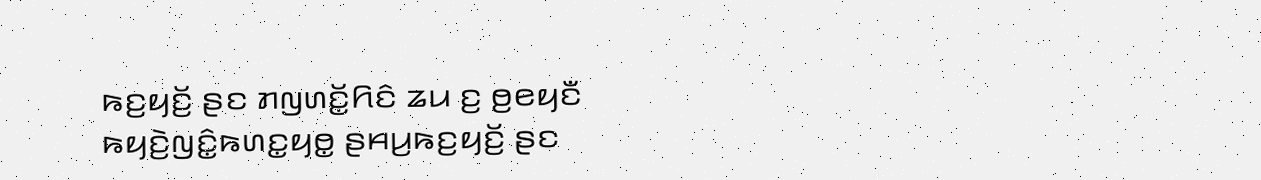ꤒꤢ꤬ꤟꤢꤩ꤬ ꤔꤢ ꤊꤜꤛꤢꤩ꤭ꤖꤢꤨ ꤘꤣ ꤢ꤬ ꤥ꤬ꤕꤟꤢꤪ ꤒꤟꤢꤧ꤬ꤜꤢꤨ꤭ꤒꤛꤢ꤭ꤟꤥ꤭ ꤔꤌꤣ꤬ꤒꤢ꤬ꤟꤢꤩ꤬ ꤔꤢ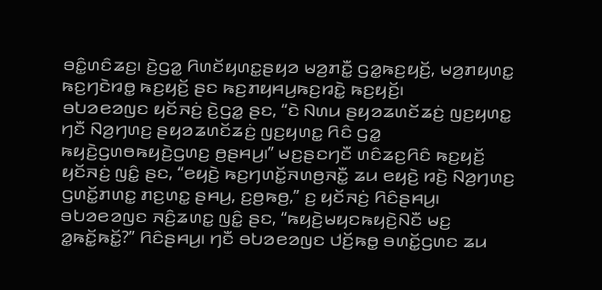ꤋꤢꤨ꤭ꤛꤢꤨꤘꤢ꤬꤯ ꤢꤧ꤬ꤞꤤ꤭ ꤖꤛꤢꤩꤟꤛꤢ꤭ꤔꤟꤤ ꤗꤤ꤬ꤊꤢꤪ꤭ ꤞꤤ꤭ꤒꤢ꤬ꤟꤢꤩ꤬, ꤗꤤ꤬ꤊꤟꤛꤢ꤭ ꤒꤢ꤬ꤚꤢꤧꤙꤥ꤭ ꤒꤢ꤬ꤟꤢꤩ꤬ ꤔꤢ ꤒꤢ꤬ꤊꤟꤌꤣ꤬ꤒꤢ꤬ꤙꤢꤧ꤭ ꤒꤢ꤬ꤟꤢꤩ꤬꤯
ꤋꤝꤤꤕꤤꤜꤢ ꤟꤢꤩꤏꤢꤦ꤬ ꤢꤧ꤬ꤞꤤ꤭ ꤔꤢ, “ꤢꤧ ꤡꤛꤣ ꤔꤟꤤꤘꤛꤢꤩꤘꤢꤦ꤬ ꤜꤢ꤬ꤟꤛꤢ꤭ ꤚꤢꤪ ꤡꤤ꤬ꤚꤛꤢ꤬ ꤔꤟꤤꤘꤛꤢꤩꤘꤢꤦ꤬ ꤜꤢ꤬ꤟꤛꤢ꤭ ꤖꤢꤨ ꤞꤤ꤭ ꤒꤟꤢꤧ꤬ꤞꤛꤥꤒꤟꤢꤧ꤬ꤞꤛꤢ꤬ ꤥ꤬ꤔꤌꤣ꤬꤯” ꤗꤢ꤬ꤔꤢꤚꤢꤪ ꤛꤢꤨꤘꤢ꤬ꤖꤢꤨ ꤒꤢ꤬ꤟꤢꤩ꤬ ꤟꤢꤩꤏꤢꤦ꤬ ꤜꤢꤨ꤭ ꤔꤢ, “ꤕꤟꤢꤧ꤬ ꤒꤢ꤬ꤚꤛꤢꤩ꤭ꤏꤛꤥ꤬ꤏꤢꤪ꤭ ꤘꤣ ꤕꤟꤢꤧ꤬ ꤙꤢꤧ꤬ ꤡꤤ꤬ꤚꤛꤢ꤬ ꤞꤛꤢꤩ꤭ꤊꤛꤢ꤭ ꤊꤢ꤬ꤛꤢ꤭ ꤔꤌꤣ꤬, ꤢ꤬ꤥ꤬ꤒꤥ꤬,” ꤢ꤬ ꤟꤢꤩꤏꤢꤦ꤬ ꤖꤢꤨꤔꤌꤣ꤬꤯
ꤋꤝꤤꤕꤤꤜꤢ ꤏꤢꤨ꤬ꤘꤛꤢ꤭ ꤜꤢꤨ꤭ ꤔꤢ, “ꤒꤟꤢꤧ꤬ꤗꤟꤢꤒꤟꤢꤧ꤬ꤡꤢꤪ ꤗꤢ꤬ ꤤ꤭ꤒꤢꤩ꤭ꤒꤢꤩ꤭?” ꤖꤢꤨꤔꤌꤣ꤬꤯ ꤚꤢꤪ ꤋꤝꤤꤕꤤꤜꤢ ꤓꤢꤩ꤬ꤒꤥ꤭ ꤋꤛꤢꤩ꤭ꤞꤛꤢ ꤘꤣ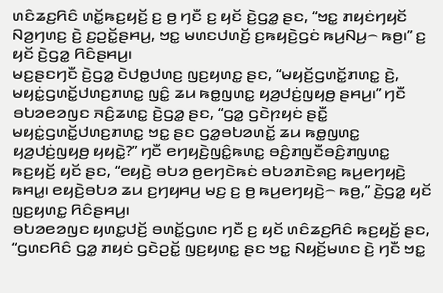ꤛꤢꤨꤘꤢ꤬ꤖꤢꤨ ꤛꤢꤩ꤭ꤒꤢ꤬ꤟꤢꤩ꤬ ꤢ꤬ ꤥ꤬ ꤚꤢꤪ ꤢ꤬ ꤟꤢꤩ ꤢꤧ꤬ꤞꤤ꤭ ꤔꤢ, “ꤠꤢ꤭ ꤊꤟꤢꤦꤚꤟꤢꤩ ꤡꤤ꤬ꤚꤛꤢ꤬ ꤢꤧ꤬ ꤢ꤬ꤑꤢꤩ꤭ꤔꤌꤣ꤬, ꤠꤢ꤭ ꤗꤛꤢꤓꤛꤢꤩ꤬ ꤢ꤬ꤒꤟꤢꤧ꤬ꤞꤢꤦ ꤒꤣ꤬ꤡꤣ꤬꤮ ꤒꤥ꤬꤯” ꤢ꤬ ꤟꤢꤩ ꤢꤧ꤬ꤞꤤ꤭ ꤖꤢꤨꤔꤌꤣ꤬꤯
ꤗꤢ꤬ꤔꤢꤚꤢꤪ ꤢꤧ꤬ꤞꤤ꤭ ꤢꤧꤓꤥ꤭ꤓꤛꤢ꤬ ꤜꤢ꤬ꤟꤛꤢ꤭ ꤔꤢ, “ꤗꤟꤢꤩ꤬ꤞꤛꤢꤩ꤭ꤊꤛꤢ꤭ ꤢꤧ꤬, ꤗꤟꤢꤦ꤭ꤞꤛꤢꤩ꤭ꤓꤛꤢ꤬ꤊꤛꤢ꤭ ꤜꤢꤨ꤭ ꤘꤣ ꤒꤥ꤭ꤜꤛꤢ꤭ ꤟꤤ꤬ꤓꤢꤦ꤬ꤜꤟꤥ꤬ ꤔꤌꤣ꤬꤯” ꤚꤢꤪ ꤋꤝꤤꤕꤤꤜꤢ ꤏꤢꤨ꤬ꤘꤛꤢ꤭ ꤢꤧ꤬ꤞꤤ꤭ ꤔꤢ, “ꤞꤤ꤭ ꤞꤢꤧꤐꤟꤢꤦ ꤔꤢꤪ꤭ ꤗꤟꤢꤦ꤭ꤞꤛꤢꤩ꤭ꤓꤛꤢ꤬ꤊꤛꤢ꤭ ꤠꤢ꤭ ꤔꤢ ꤞꤤ꤭ꤋꤝꤤꤛꤢꤩ꤭ ꤘꤣ ꤒꤥ꤭ꤜꤛꤢ꤭ ꤟꤤ꤬ꤓꤢꤦ꤬ꤜꤟꤥ꤬ ꤟꤟꤢꤧ꤭?” ꤚꤢꤪ ꤕꤚꤟꤢꤧ꤬ꤜꤢꤨ꤭ꤒꤛꤢ꤭ ꤋꤢꤨ꤬ꤊꤜꤢꤪꤋꤢꤨ꤬ꤊꤜꤛꤢ꤭ ꤒꤢ꤬ꤟꤢꤩ꤬ ꤟꤢꤩ ꤔꤢ, “ꤕꤟꤢꤧ꤬ ꤋꤝꤤ ꤥ꤬ꤕꤚꤢꤧꤒꤢꤦ ꤋꤝꤤꤊꤢꤧꤎꤢ꤬ ꤒꤣ꤬ꤕꤚꤟꤢꤧ꤬ ꤒꤌꤣ꤭꤯ ꤕꤟꤢꤧ꤬ꤋꤝꤤ ꤘꤣ ꤢ꤬ꤚꤟꤌꤣ꤬ ꤗꤢ꤬ ꤢ꤬ ꤥ꤬ ꤒꤣ꤬ꤕꤚꤟꤢꤧ꤬꤮ ꤒꤥ꤬,” ꤢꤧ꤬ꤞꤤ꤭ ꤟꤢꤩ ꤜꤢ꤬ꤟꤛꤢ꤭ ꤖꤢꤨꤔꤌꤣ꤬꤯
ꤋꤝꤤꤕꤤꤜꤢ ꤟꤛꤢ꤭ꤓꤢꤩ꤬ ꤋꤛꤢꤩ꤭ꤞꤛꤢ ꤚꤢꤪ ꤢ꤬ ꤟꤢꤩ ꤛꤢꤨꤘꤢ꤬ꤖꤢꤨ ꤒꤢ꤬ꤟꤢꤩ꤬ ꤔꤢ, “ꤞꤛꤢꤖꤢꤨ ꤞꤤ꤭ ꤊꤟꤢꤦ ꤞꤢꤧꤑꤢꤩ꤭ ꤜꤢ꤬ꤟꤛꤢ꤭ ꤔꤢ ꤠꤢ꤭ ꤡꤟꤢꤩ꤬ꤗꤛꤢ ꤢꤧ꤬ ꤚꤢꤪ ꤠꤢ꤭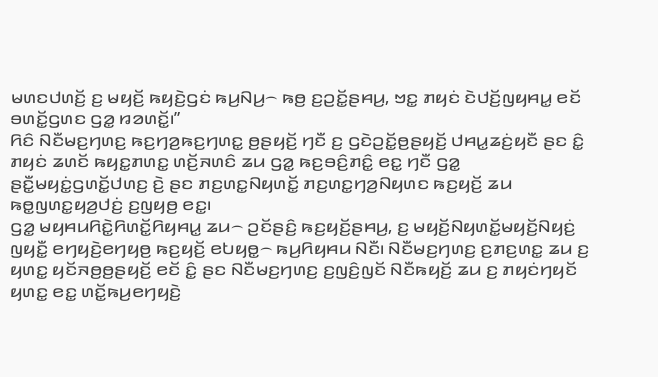ꤗꤛꤢꤓꤛꤢꤩ꤬ ꤢ꤬ ꤗꤟꤢꤩ꤬ ꤒꤟꤢꤧ꤬ꤞꤢꤦ ꤒꤣ꤬ꤡꤣ꤬꤮ ꤒꤥ꤬ ꤢ꤬ꤑꤢꤩ꤭ꤔꤌꤣ꤬, ꤠꤢ꤭ ꤊꤟꤢꤦ ꤢꤧꤓꤢꤩ꤬ꤜꤟꤌꤣ꤭ ꤕꤢꤩ ꤋꤛꤢꤩ꤭ꤞꤛꤢ ꤞꤤ꤭ ꤙꤤꤛꤢꤩ꤭꤯”
ꤖꤢꤨ ꤡꤢꤪꤗꤢ꤬ꤚꤛꤢ꤬ ꤒꤢ꤬ꤚꤤ꤬ꤒꤢ꤬ꤚꤛꤢ꤭ ꤥ꤬ꤔꤟꤢꤩ꤬ ꤚꤢꤪ ꤢ꤬ ꤞꤢꤧꤑꤢꤩ꤭ꤥ꤬ꤔꤟꤢꤩ꤬ ꤓꤌꤣ꤭ꤘꤢꤦ꤬ꤟꤢꤪ ꤔꤢ ꤢꤨ꤭ ꤊꤟꤢꤦ ꤘꤛꤢꤩ ꤒꤟꤢ꤭ꤊꤛꤢ꤭ ꤛꤢꤩ꤬ꤏꤛꤢꤨ ꤘꤣ ꤞꤤ꤭ ꤒꤢ꤬ꤋꤢꤨ꤬ꤊꤢꤨ꤭ ꤕꤢ꤭ ꤚꤢꤪ ꤞꤤ꤭ ꤔꤢꤪ꤭ꤗꤟꤢꤦ꤭ꤞꤛꤢꤩ꤭ꤓꤛꤢ꤬ ꤢꤧ꤬ ꤔꤢ ꤊꤢ꤬ꤛꤢ꤭ꤡꤟꤛꤢꤩ꤭ ꤊꤢ꤬ꤛꤢ꤭ꤚꤤ꤬ꤡꤟꤛꤢ ꤒꤢ꤬ꤟꤢꤩ꤬ ꤘꤣ ꤒꤥ꤭ꤜꤛꤢ꤭ꤟꤤ꤬ꤓꤢꤦ꤬ ꤢ꤬ꤜꤟꤥ꤬ ꤕꤢ꤭꤯
ꤞꤤ꤭ ꤗꤟꤌꤣꤖꤢꤧ꤭ꤖꤛꤢꤩ꤭ꤖꤟꤌꤣ꤭ ꤘꤣ꤮ ꤑꤢꤩꤔꤢꤨ꤬ ꤒꤢ꤬ꤟꤢꤩ꤬ꤔꤌꤣ꤬, ꤢ꤬ ꤗꤟꤢꤩ꤬ꤡꤟꤛꤢꤩ꤭ꤗꤟꤢꤩ꤬ꤡꤟꤢꤦ꤬ ꤜꤟꤢꤪ꤭ ꤕꤚꤟꤢꤧ꤬ꤕꤚꤟꤥ꤬ ꤒꤢ꤬ꤟꤢꤩ꤬ ꤕꤝꤟꤥ꤭꤮ ꤒꤣ꤬ꤖꤟꤌꤣ ꤡꤢꤪ꤯ ꤡꤢꤪꤗꤢ꤬ꤚꤛꤢ꤬ ꤢ꤬ꤊꤢ꤬ꤛꤢ꤭ ꤘꤣ ꤢ꤬ ꤟꤛꤢ꤭ ꤟꤢꤩꤏꤥ꤬ꤥ꤬ꤔꤟꤢꤩ꤬ ꤕꤢꤩ ꤢꤨ꤭ ꤔꤢ ꤡꤢꤪꤗꤢ꤬ꤚꤛꤢ꤬ ꤢ꤬ꤜꤢꤨ꤬ꤜꤢꤩ ꤡꤢꤪꤒꤟꤢꤩ꤬ ꤘꤣ ꤢ꤬ ꤊꤟꤢꤦꤚꤟꤢꤩ ꤟꤛꤢ꤭ ꤕꤢ꤭ ꤛꤢꤩ꤭ꤒꤣ꤬ꤕꤚꤟꤢꤧ꤬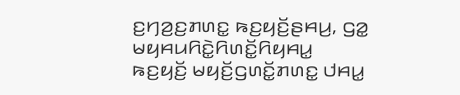ꤢ꤬ꤚꤤ꤬ꤢ꤬ꤊꤛꤢ꤭ ꤒꤢ꤬ꤟꤢꤩ꤬ꤔꤌꤣ꤬, ꤞꤤ꤭ ꤗꤟꤌꤣꤖꤢꤧ꤭ꤖꤛꤢꤩ꤭ꤖꤟꤌꤣ꤭ ꤒꤢ꤬ꤟꤢꤩ꤬ ꤗꤟꤢꤩ꤬ꤞꤛꤢꤩ꤭ꤊꤛꤢ꤭ ꤓꤌꤣ꤭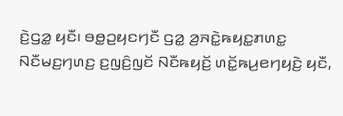ꤢꤧ꤬ꤞꤤ꤭ ꤟꤢꤪ꤯ ꤋꤥ꤭ꤑꤟꤢꤚꤢꤪ ꤞꤤ꤭ ꤤ꤬ꤏꤢꤧ꤭ꤒꤟꤢ꤭ꤊꤛꤢ꤭ ꤡꤢꤪꤗꤢ꤬ꤚꤛꤢ꤬ ꤢ꤬ꤜꤢꤨ꤬ꤜꤢꤩ ꤡꤢꤪꤒꤟꤢꤩ꤬ ꤛꤢꤩ꤭ꤒꤣ꤬ꤕꤚꤟꤢꤧ꤬ ꤟꤢꤪ,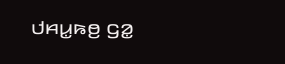ꤓꤌꤣ꤭ꤒꤥ꤬ ꤞꤤ꤭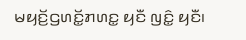ꤗꤟꤢꤩ꤬ꤞꤛꤢꤩ꤭ꤊꤛꤢ꤭ ꤟꤢꤪ ꤜꤢꤨ꤭ ꤟꤢꤪ꤯